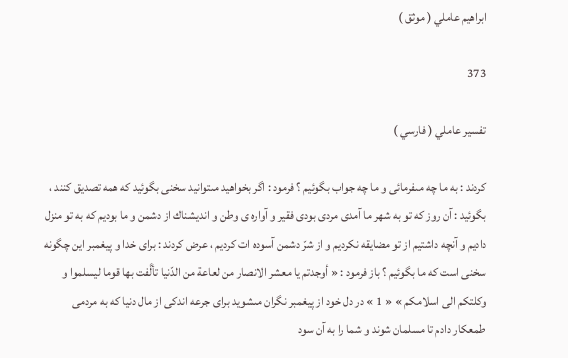ابراهيم عاملي ( موثق )

373

تفسير عاملي ( فارسي )

كردند : به ما چه مىفرمائى و ما چه جواب بگوئيم ؟ فرمود : اگر بخواهيد مىتوانيد سخنى بگوئيد كه همه تصديق كنند ، بگوئيد : آن روز كه تو به شهر ما آمدى مردى بودى فقير و آواره ى وطن و انديشناك از دشمن و ما بوديم كه به تو منزل داديم و آنچه داشتيم از تو مضايقه نكرديم و از شرّ دشمن آسوده ات كرديم ، عرض كردند : براى خدا و پيغمبر اين چگونه سخنى است كه ما بگوئيم ؟ باز فرمود : « أوجدتم يا معشر الانصار من لعاعة من الدّنيا تألَّفت بها قوما ليسلموا و وكلتكم الى اسلامكم » « 1 » در دل خود از پيغمبر نگران مىشويد براى جرعه اندكى از مال دنيا كه به مردمى طمعكار دادم تا مسلمان شوند و شما را به آن سود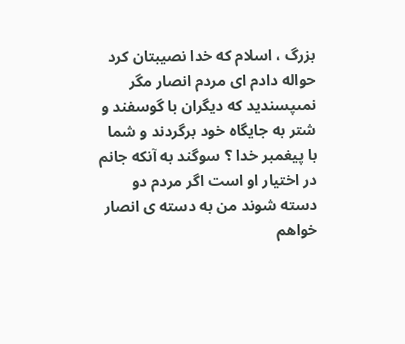بزرگ ، اسلام كه خدا نصيبتان كرد حواله دادم اى مردم انصار مگر نمىپسنديد كه ديگران با گوسفند و شتر به جايگاه خود برگردند و شما با پيغمبر خدا ؟ سوگند به آنكه جانم در اختيار او است اگر مردم دو دسته شوند من به دسته ى انصار خواهم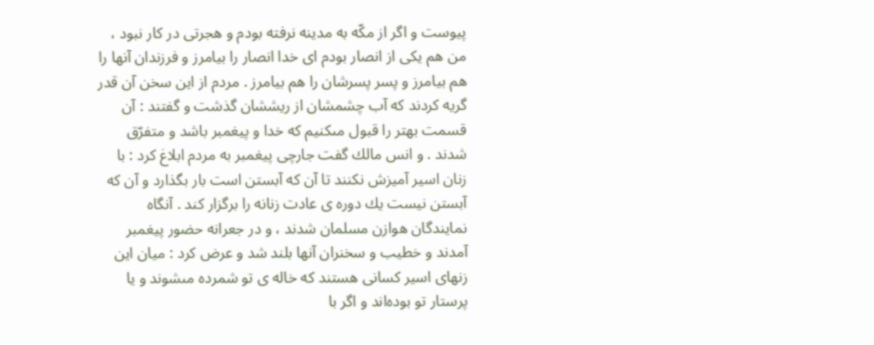پيوست و اگر از مكّه به مدينه نرفته بودم و هجرتى در كار نبود ، من هم يكى از انصار بودم اى خدا انصار را بيامرز و فرزندان آنها را هم بيامرز و پسر پسرشان را هم بيامرز . مردم از اين سخن آن قدر گريه كردند كه آب چشمشان از ريششان گذشت و گفتند : آن قسمت بهتر را قبول مىكنيم كه خدا و پيغمبر باشد و متفرّق شدند . و انس مالك گفت جارچى پيغمبر به مردم ابلاغ كرد : با زنان اسير آميزش نكنند تا آن كه آبستن است بار بگذارد و آن كه آبستن نيست يك دوره ى عادت زنانه را برگزار كند . آنگاه نمايندگان هوازن مسلمان شدند ، و در جعرانه حضور پيغمبر آمدند و خطيب و سخنران آنها بلند شد و عرض كرد : ميان اين زنهاى اسير كسانى هستند كه خاله ى تو شمرده مىشوند و يا پرستار تو بوده‌اند و اگر با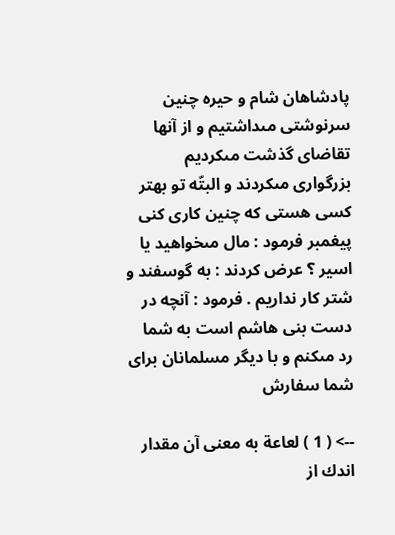پادشاهان شام و حيره چنين سرنوشتى مىداشتيم و از آنها تقاضاى گذشت مىكرديم بزرگوارى مىكردند و البتّه تو بهتر كسى هستى كه چنين كارى كنى پيغمبر فرمود : مال مىخواهيد يا اسير ؟ عرض كردند : به گوسفند و شتر كار نداريم . فرمود : آنچه در دست بنى هاشم است به شما رد مىكنم و با ديگر مسلمانان براى شما سفارش

--> ( 1 ) لعاعة به معنى آن مقدار اندك از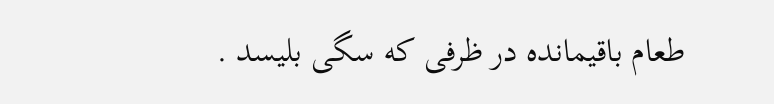طعام باقيمانده در ظرفى كه سگى بليسد .